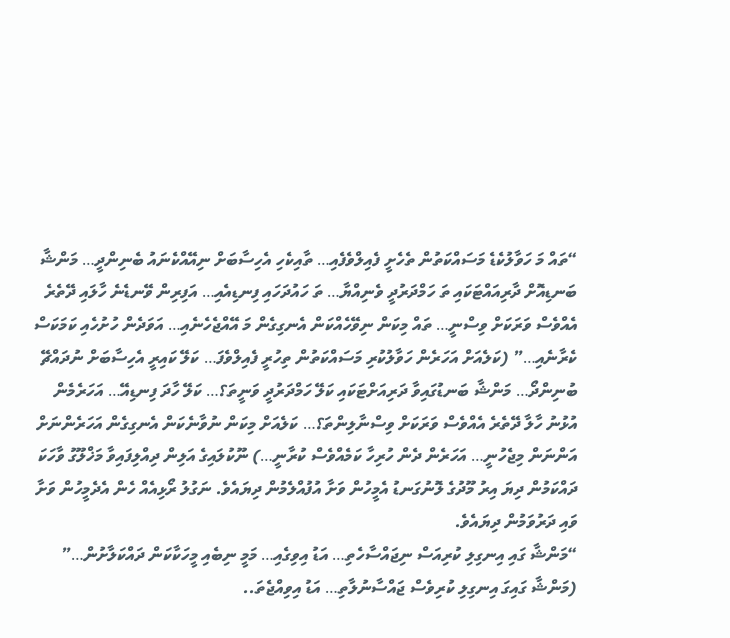“ތައް މަ ހަވާލުކެޑެ މަސައްކަތުން ތެހެށީ ފެއިލްވެފެއި… ތާއިކެހި އެހިސާބަށް ނިއޭއްކެނައު ބެނިންދީ… މަންޝާ ބަނޑިއޮށް ދާރިއައްޓަކައި ތަ ހަމްދަރުދީ ވެނިއްޔާ… ތަ ހައުދަހައި ފިނޑިއެއި… އަފިރިން ވޭނޑެނެ ހާލައި ދޭތެރެ އެއްވެސް ވަރަކަށް ވިސްނީ… ތައް މިކަން ނިވޭހެއްކަން އެނގިގެން މަ އޭއްޖެހެނެއި… އަވަދެން ހުށުހެއި ކަމަކަސް ކެރާނެއި…” (ކަލެއަށް އަހަރެން ހަވާލުކުރި މަސައްކަތުން ތިހުރީ ފެއިލްވެފަ… ކަލޭ ކައިރީ އެހިސާބަށް ނުދައްޗޭ ބުނިންދޯ… މަންޝާ ބަނޑުގައިވާ ދަރިއަށްޓަކައި ކަލޭ ހަމްދަރުދީ ވަނީތަ؟… ކަލޭ ހާދަ ފިނޑިއޭ… އަހަރެމެން އުޅުނު ހާލާ ދޭތެރެ އެއްވެސް ވަރަކަށް ވިސްނާލިންތަ؟… ކަލެއަށް މިކަން ނުވާނެކަން އެނގިގެން އަހަރެންނަށް އަންނަން މިޖެހުނީ… އަހަރެން ދެން ހުރިހާ ކަމެއްވެސް ކުރާނީ…) ނޫކުލައިގެ އަލިން ދިއްލިފައިވާ މަޚްލޫގު ވާހަކަ ދައްކަމުން ދިޔަ އިރު މޫދުގެ ލޮނުގަނޑު އެމީހުން ވަށާ އުފުއްލެމުން ދިޔައެވެ. ނަގުލު ރޯޅިއެއް ހެން އެދެމީހުން ވަށާ ވައި ދަރުވަމުން ދިޔައެވެ.
“މަންޝާ ގައި އިނގިލި ކުރިއަސް ނިޖައްސާހެތި… އަޑު އިވިގެއި… މަމީ ނިބެއި މީހަކާކަން ދައްކަލާށުން…” (މަންޝާ ގައިގަ އިނގިލި ކުރިވެސް ޖައްސާނުލާތި… އަޑު އިވިއްޖެތަ..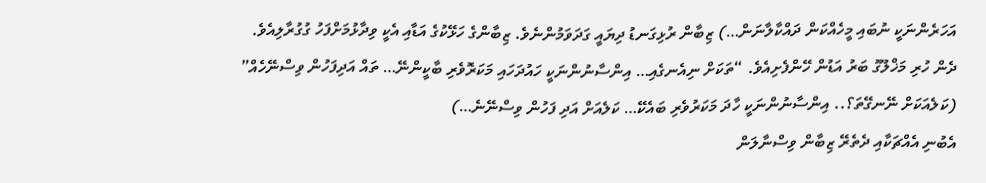އަހަރެންނަކީ ނުބައި މީހެއްކަން ދައްކާލާނަން…) ޒިބާން ރުޅިގަނޑު ދިޔައީ ގަދަވަމުންނެވެ. ޒިބާންގެ ހަޅޭކުގެ އަޑާއި އެކީ ވިދާޅުމަށްފަހު ގުގުރާލިއެވެ.
ދެން ހުރި މަޚްލޫގު ބަރު އަޑުން ހޭންފެށިއެވެ. “ތަކަށް ނިއެނގެއި… އިންސާނުންނަކީ ހައުދަހައި މަކަރޮވެރި ބާކީންނޭ… ތައް އަދިފަހުން ވިސްނޭހެއް” (ކަލެއަކަށް ނޭނގޭތަ؟.. އިންސާނުންނަކީ ހާދަ މަކަރުވެރި ބައެކޭ… ކަލެއަށް އަދި ފަހުން ވިސްނޭނެ…)
އެބުނި އެއްޗަކާއި ދެތެރޭ ޒިބާން ވިސްނާލަން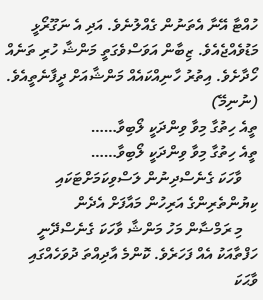ހުއްޓާ އޭނާ އެތަނުން ގެއްލުނެވެ. އަދި އެ ނަގޫރޯޅީ މަޑުވެއްޖެއެވެ. ޒިބާން އަވަސްވެގަތީ މަންޝާ ހުރި ތަނެއް ހޯދާށެވެ. އިތުރު ހާނިއްކައެއް މަންޝާއަށް ދީފާނެތީއެވެ.
(ނުނިމޭ)
ތީއެ ހިތުގާ މިވާ ވިންދަކީ ލޯބިވާ……
ތީއެ ހިތުގާ މިވާ ވިންދަކީ ލޯބިވާ……
    ވާހަކަ ގެނެސްދިނުން ލަސްވިކަމަށްޓަކައި ކިޔުންތެރިންގެ އަރިހުން މައާފަށް އެދެން
    މި ރަމްޟާން މަހު މަންޝާ ވާހަކަ ގެނެސްދޭނީ ހަފްތާއަކު އެއް ފަހަރެވެ. ކޮންމެ އާދިއްތަ ދުވަހެއްގައި ވާޙަކަ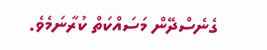ގެނެސްދޭން މަސައްކަތް ކުރާނަމެވެ.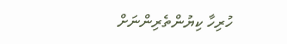ހުރިހާ ކިޔުންތެރިންނަށް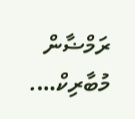ރަމްޟާން މުބާރިކް….